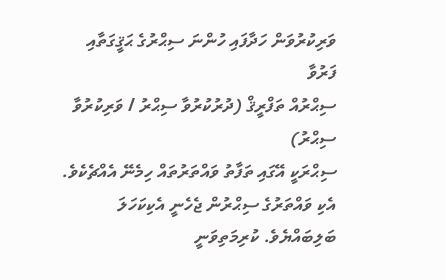ވަރިކުރުވަން ހަދާފައި ހުންނަ ސިޙްރުގެ ޙަޤީގަތާއި ފަރުވާ
ސިޙްރުއް ތަފްރީޤް (ދުރުކުރުވާ ސިޙްރު / ވަރިކުރުވާ ސިޙްރު)
ސިޙްރަކީ އޭގައި ތަފާތު ވައްތަރުތައް ހިމެނޭ އެއްޗެކެވެ. އެކި ވައްތަރުގެ ސިޙްރުން ޖެހެނީ އެކިކަހަލަ ބަލިބައްޔެވެ. ކުރިމަތިވަނީ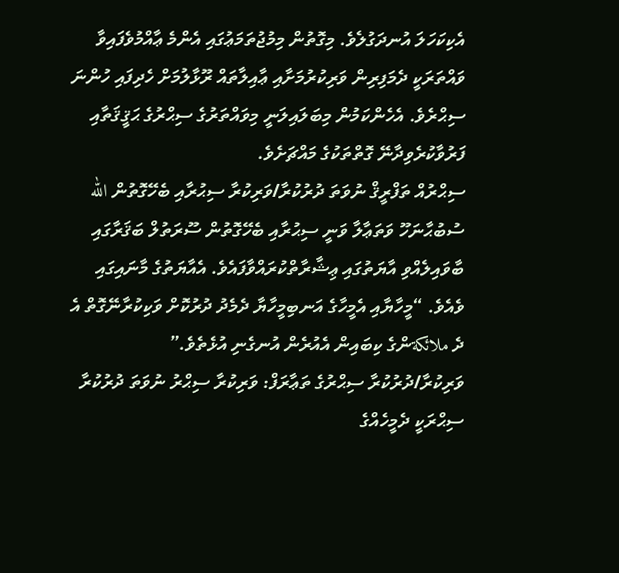އެކިކަހަލަ އުނދަގުލެވެ. މިގޮތުން މިމުޖުތަމަޢުގައި އެންމެ ޢާއްމުވެފައިވާ ވައްތަރަކީ ދެމަފިރިން ވަރިކުރުމަށާއި ޢާއިލާތައް ރޫޅާލުމަށް ހެދިފައި ހުންނަ ސިޙްރެވެ. އެހެންކަމުން މިބަލައިލަނީ މިވައްތަރުގެ ސިޙްރުގެ ޙަޤީޤަތާއި ފަރުވާކުރެވިދާނޭ ގޮތްތަކުގެ މައްޗަށެވެ.
ސިޙްރުއް ތަފްރީޤް ނުވަތަ ދުރުކުރާ/ވަރިކުރާ ސިޙުރާއި ބެހޭގޮތުން الله ސުބުޙާނަހޫ ވަތަޢާލާ ވަނީ ސިޙުރާއި ބެހޭގޮތުން ސޫރަތުލް ބަޤަރާގައި ބާވައިލެއްވި އާޔަތުގައި ޢިޝާރާތްކުރައްވާފައެވެ. އެއާޔަތުގެ މާނައިގައި ވެއެވެ. “މީހާޔާއި އެމީހާގެ އަނބިމީހާޔާ ދެމެދު ދުރުކޮށް ވަކިކުރާނޭގޮތް އެ ދެ ملائكةންގެ ކިބައިން އެއުރެން އުނގެނި އުޅެތެވެ.”
ވަރިކުރާ/ދުރުކުރާ ސިޙްރުގެ ތަޢާރަފް: ވަރިކުރާ ސިޙްރު ނުވަތަ ދުރުކުރާ ސިޙްރަކީ ދެމީހެއްގެ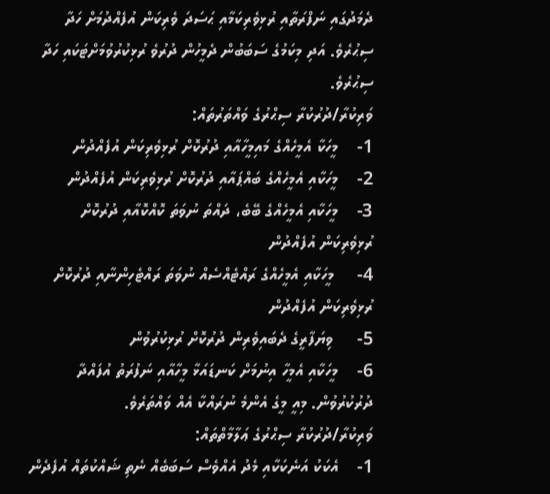ދެމަދުގައި ނަފްރަތާއި ރުޅިވެރިކަމާއި ޙަސަދަ ވެރިކަން އުފެއްދުމަށް ހަދާ ސިޙުރެވެ. އަދި މިކަމުގެ ސަބަބުން ދެމީހުން ދުރުވެ ރުޅިކުރުވުމަށްޓަކައި ހަދާ ސިޙުރެވެ.
ވަރިކުރާ/ދުރުކުރާ ސިޙްރުގެ ވައްތަރުތައް:
1-    މީހަކާ އެމީހެއްގެ މައިމީހާއާއި ދުރުކޮށް ރުޅިވެރިކަން އުފެއްދުން
2-    މީހަކާއި އެމީހެއްގެ ބައްޕައާއި ދުރުކޮށް ރުޅިވެރިކަން އުފެއްދުން
3-    މީހަކާއި އެމީހެއްގެ ބޭބެ، ދައްތަ ނުވަތަ ކޮއްކޮއާއި ދުރުކޮށް ރުޅިވެރިކަން އުފެއްދުން
4-     މީހަކާއި އެމީހެއްގެ ރައްޓެއްސެއް ނުވަތަ ރައްޓެހިންނާއި ދުރުކޮށް ރުޅިވެރިކަން އުފެއްދުން
5-     ވިޔަފާރީގެ ދެބައިވެރިން ދުރުކޮށް ރުޅިކުރުވުން
6-    މީހަކާއި އެމީހާ އިނުމަށް ކަނޑައަޅާ މީހާއާއި ނަފުރަތު އުފައްދާ ދުރުކުރުވުން. މިއީ މީގެ އެންމެ ނުރައްކާ އެއް ވައްތަރެވެ.
ވަރިކުރާ/ދުރުކުރާ ސިޙްރުގެ ޢަލާމާތްތައް:
1-    އެކަކު އަނެކަކާއި މެދު އެއްވެސް ސަބަބެއް ނެތި ޝައްކުތައް އުފެދެން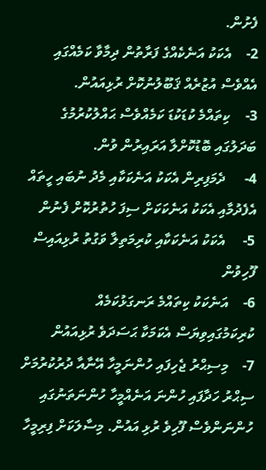ފެށުން.
2-    އެކަކު އަނެކެއްގެ ފަރާތުން ދިމާވާ ކަމެއްގައި އެއްވެސް އުޒުރެއް ޤަބޫލުނުކޮށް ރުޅިއައުން.
3-    ކިތައްމެ ކުޑަކުޑަ ކަމެއްވެސް ޙައްލުކުރުމުގެ ބަދަލުގައި ބޮޑުކޮށްލާ އަރައިރުން ވުން.
4-     ދެމަފިރިން އެކަކު އަނެކަކާއި މެދު ނުބައި ހީތައް އެފެދުމާއި އެކަކު އަނެކަކަށް ސިފަ ހުތުރުކޮށް ފެނުން
5-     އެކަކު އަނެކަކާއި ކުރިމަތިލާ ވަގުތު ރުޅިއައިސް ފޫހިވުން
6-    އަނެކަކު ކިތައްމެ ރަނގަޅުކަމެއް ކުރިކަމުގައިވިޔަސް އެކަމަކާ ޙަސަދަވެ ރުޅިއައުން
7-    މިސިޙްރު ޖެހިފައި ހުންނަމީހާ އޭނާއާ ދުރުކުރުމަށް ސިޙްރު ހަދާފައި ހުންނަ އަނެއްމީހާ ހުންނަތަނުގައި ހުންނަންވެސް ފޫހިވެ ރުޅި އައުން. މިސާލަކަށް ފިރިމީހާ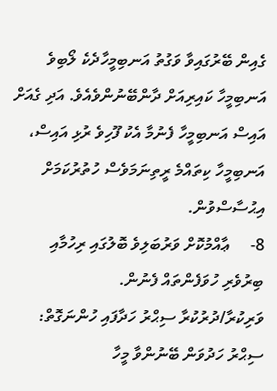ގެއިން ބޭރުގައިވާ ވަގުތު އަނބިމީހާދެކެ ލޯބިވެ އަނބިމީހާ ކައިރިއަށް ދާންބޭނުންވެއެވެ. އަދި ގެއަށް އައިސް އަނބިމީހާ ފެނުމާ އެކު ފޫހިވެ ރުޅި އައިސް، އަނބިމީހާ ކިތައްމެ ރީތިނަމަވެސް ހުތުރުކަމަށް އިޙުސާސްވުން.
8-     ޢާއްމުކޮށް ވަރުބަލިވެ ބޮލުގައި ރިހުމާއި ބިރުވެރި ހުވަފެންތައް ފެނުން.
ވަރިކުރާ/ދުރުކުރާ ސިޙްރު ހަދާފައި ހުންނަގޮތް:
ސިޙްރު ހަދުވަން ބޭނުންވާ މީހާ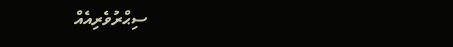ސިޙްރުވެރިއެއް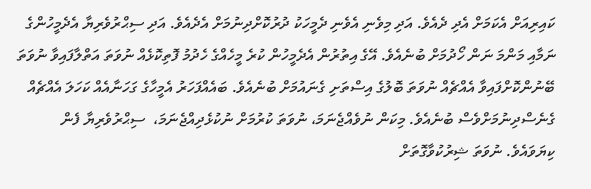ކައިރިއަށް އެކަމަށް އެދި ދެއެވެ. އަދި މިވެނި އެވެނި ދެމީހަކު ދުރުކޮށްދިނުމަށް އެދެއެވެ. އަދި ސިޙްރުވެރިޔާ އެދެމީހުންގެ ނަމާއި މަންމަ ނަން ހޯދުމަށް ބުނެއެވެ. އޭގެ އިތުރުން އެދެމީހުން ކުރެ މީހެއްގެ ހެދުމު ފޮތިކޮޅެއް ނުވަތަ އަތްލާފައިވާ ނުވަތަ ބޭނުންކޮށްފައިވާ އެއްޗެއް ނުވަތަ ބޮލުގެ އިސްތަށި ގެނައުމަށް ބުނެއެވެ. ބައެއްފަހަރު އެމީހާގެ ގަހަނާއެއް ކަހަލަ އެއްޗެއް ގެނެސްދިނުމަށްވެސް ބުނެއެވެ. މިކަން ނުވެއްޖެނަމަ، ނުވަތަ ކުރުމަށް ނުކުޅެދިއްޖެނަމަ،  ސިޙްރުވެރިޔާ ފެން ކިޔަވައެވެ. ނުވަތަ ޝިރުކުވާގޮތަށް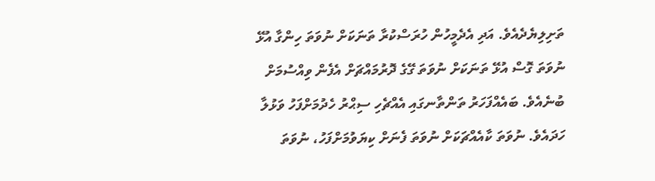ތަށިލިޔެދެއެވެ. އަދި އެދެމީހުން ހުރަސްކުރާ ތަނަކަށް ނުވަތަ ހިންގާ އުޅޭ ނުވަތަ ގޮސް އުޅޭ ތަނަކަށް ނުވަތަ ގޭގެ ދޮރުމައްޗަށް އެފެން ވިއްސުމަށް ބުނެއެވެ. ބައެއްފަހަރު ތަންތާނގައި އެއްޗެހި ސިޙްރު ހެދުމަށްފަހު ވަޅުލާ ހަދައެވެ. ނުވަތަ ކާއެއްޗަކަށް ނުވަތަ ފެނަށް ކިޔަވުމަށްފަހު، ނުވަތަ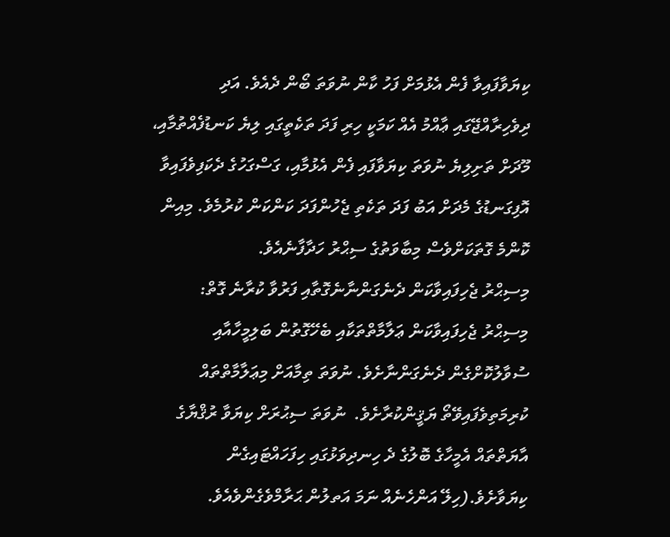ކިޔަވާފައިވާ ފެން އެޅުމަށް ފަހު ކާން ނުވަތަ ބޯން ދެއެވެ. އަދި ދިވެހިރާއްޖޭގައި ޢާއްމު އެއް ކަމަކީ ހިރި ފަދަ ތަކެތީގައި ލިޔެ ކަނޑުފެއްތުމާއި، މޫދަށް ތަށިލިޔެ ނުވަތަ ކިޔަވާފައި ފެން އެޅުމާއި، ގަސްގަހުގެ ދެކަފިވެފައިވާ އޮފިގަނޑުގެ މެދަށް އަބު ފަދަ ތަކެތި ޖެހުންފަދަ ކަންކަން ކުރުމެވެ. މިއިން ކޮންމެ ގޮތަކަށްވެސް މިބާވަތުގެ ސިޙްރު ހަދާފާނެއެވެ.
މިސިޙްރު ޖެހިފައިވާކަން ދެނެގަންނާނެގޮތާއި ފަރުވާ ކުރާނެ ގޮތް:
މިސިޙްރު ޖެހިފައިވާކަން ޢަލާމާތްތަކާއި ބެހޭގޮތުން ބަލިމީހާއާއި ސުވާލުކޮށްގެން ދެނެގަންނާށެވެ. ނުވަތަ ތިމާއަށް މިޢަލާމާތްތައް ކުރިމަތިވެފައިވޭތޯ ޔަޤީންކުރާށެވެ.  ނުވަތަ ސިޙުރަށް ކިޔަވާ ރުޤްޔާގެ އާޔަތްތައް އެމީހާގެ ބޮލުގެ ދެ ހިނދިވަޅުގައި ހިފަހައްޓައިގެން ކިޔަވާށެވެ.(ހިލޭ އަންހެނެއް ނަމަ އަތލުން ޙަރާމްވެގެންވެއެވެ.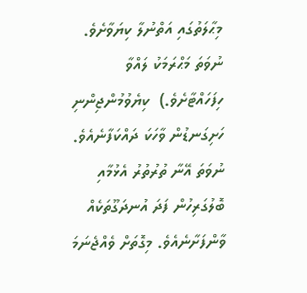މިޙާލަތުގައި އަތްނުލާ ކިޔަވާށެވެ. ނުވަތަ މަޙްރަމަކު ލައްވާ ހިފަހައްޓާށެވެ.)  ކިޔެވުމުންޖިންނި ހަށިގަނޑުން ވާހަކަ ދައްކަފާނެއެވެ. ނުވަތަ އޭނާ ތުރުތުރު އެޅުމާއި ބޮލުގަރިހުން ފަދަ އުނދަގޫތަކެއް ވާންފަށާނެއެވެ. މިގޮތަށް ވެއްޖެނަމަ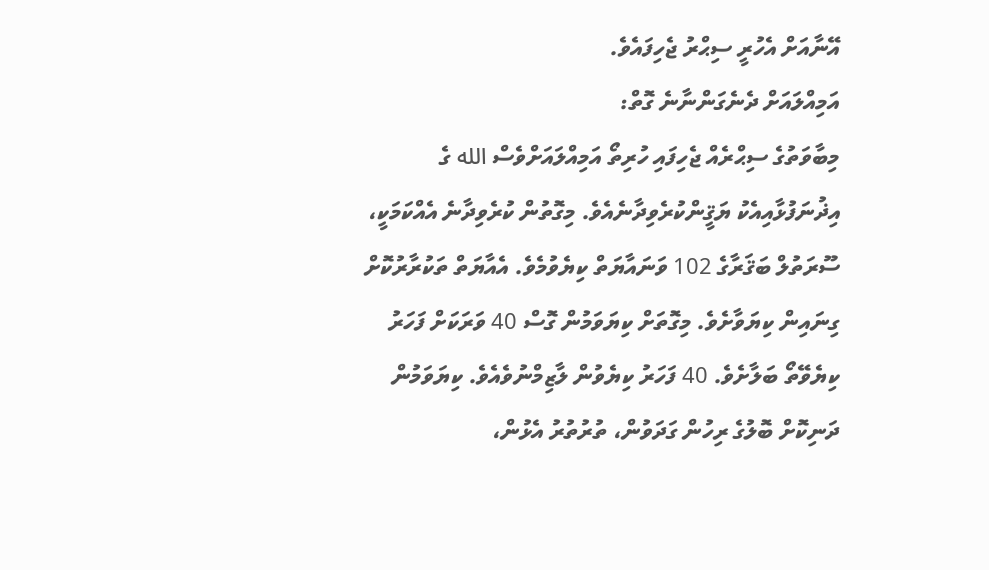އޭނާއަށް އެހުރީ ސިޙްރު ޖެހިފައެވެ.
އަމިއްލައަށް ދެނެގަންނާނެ ގޮތް:
މިބާވަތުގެ ސިޙްރެއް ޖެހިފައި ހުރިތޯ އަމިއްލައަށްވެސް الله ގެ އިޛުނަފުޅާއިއެކު ޔަޤީންކުރެވިދާނެއެވެ. މިގޮތުން ކުރެވިދާނެ އެއްކަމަކީ، ސޫރަތުލް ބަޤަރާގެ 102 ވަނައާޔަތް ކިޔެވުމެވެ. އެއާޔަތް ތަކުރާރުކޮށް ގިނައިން ކިޔަވާށެވެ. މިގޮތަށް ކިޔަވަމުން ގޮސް 40 ވަރަކަށް ފަހަރު ކިޔެވޭތޯ ބަލާށެވެ. 40 ފަހަރު ކިޔެވުން ލާޒިމްނުވެއެވެ. ކިޔަވަމުން ދަނިކޮށް ބޮލުގެ ރިހުން ގަދަވުން، ތުރުތުރު އެޅުން،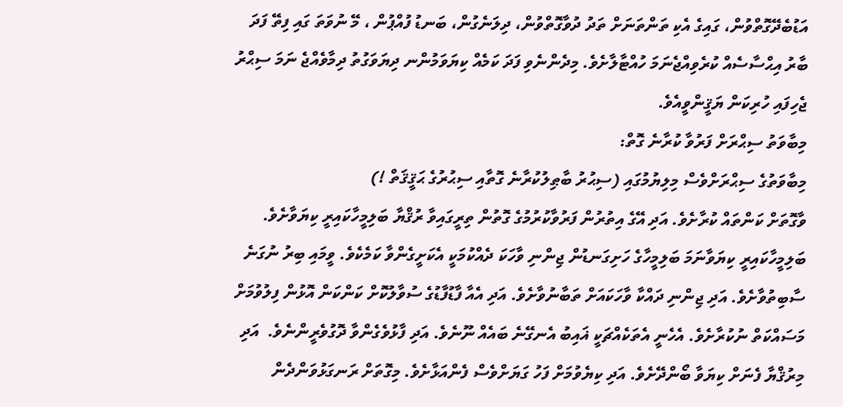އަޑުބެދޭގޮތްވުން، ގައިގެ އެކި ތަންތަނަށް ތަދު ދުވާގޮތްވުން، ދިލަނެގުން، ބަނޑު ފުއްޕުން ، މޭ ނުވަތަ ގައި ފިތޭ ފަދަ ބާރު އިޙްސާސެއް ކުރެވިއްޖެނަމަ ހުއްޓާލާށެވެ. މިދެންނެވި ފަދަ ކަމެއް ކިޔަވަމުންނ ދިޔަވަގުތު ދިމާވެއްޖެ ނަމަ ސިޙްރު ޖެހިފައި ހުރިކަން ޔަޤީންވީއެވެ.
މިބާވަތު ސިޙްރަށް ފަރުވާ ކުރާނެ ގޮތް:
މިބާވަތުގެ ސިޙްރަށްވެސް މިލިޔުމުގައި (ސިޙުރު ބާޠިލުކުރާނެ ގޮތާއި ސިޙުރުގެ ޙަޤީޤަތް !)
ވާގޮތަށް ކަންތައް ކުރާށެވެ. އަދި އޭގެ އިތުރުން ފަރުވާކުރުމުގެ ގޮތުން ތިރީގައިވާ ރުޤްޔާ ބަލިމީހާކައިރީ ކިޔަވާށެވެ. ބަލިމީހާކައިރީ ކިޔަވާނަމަ ބަލިމީހާގެ ހަށިގަނޑުން ޖިންނި ވާހަކަ ދެއްކުމަކީ އެކަށީގެންވާ ކަމެކެވެ. ވީމައި ބިރު ނުގަނެ ސާބިތުވާށެވެ. އަދި ޖިންނި ދައްކާ ވާހަކައަށް ތަބާނުވާށެވެ. އަދި އެއާ ފާޑުފާޑުގެ ސުވާލުކޮށް ކަންކަން އޮޅުން ފިލުވުމަށް މަސައްކަތް ނުކުރާށެވެ. އެހެނީ އެތަކެއްޗަކީ ޣައިބު އެނގޭނެ ބައެއް ނޫނެވެ. އަދި ފާޅުވެގެންވާ ދޮގުވެރީންނެވެ.  އަދި މިރުޤްޔާ ފެނަށް ކިޔަވާ ބޯންދޭށެވެ. އަދި ކިޔެވުމަށް ފަހު ގަޔަށްވެސް ފެންއަޅާށެވެ. މިގޮތަށް ރަނގަޅުވަންދެން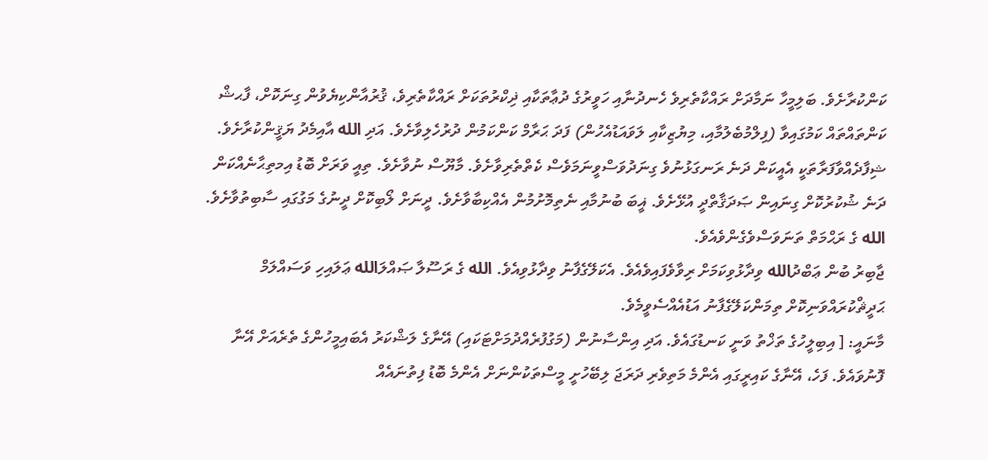ކަންކުރާށެވެ. ބަލިމީހާ ނަމާދަށް ރައްކާތެރިވެ ހެނދުނާއި ހަވީރުގެ ދުޢާތަކާއި ޛިކްރުތަކަށް ރައްކާތެރިވެ، ޤުރުއާންކިޔެވުން ގިނަކޮށް، ފާޙޝް ކަންތައްތައް ކަމުގައިވާ (ފިލްމުބެލުމާއި، މިޔުޒިކާއި ލަވައަޑުއެހުން) ފަދަ ޙަރާމް ކަންކަމުން ދުރުހެލިވާށެވެ. އަދި الله އާއިމެދު ޔަޤީންކުރާށެވެ. ޝިފާދެއްވާފަރާތަކީ އެއީކަން ދަނެ ރަނގަޅުނުވެ ގިނަދުވަސްވީނަމަވެސް ކެތްތެރިވާށެވެ. މާޔޫސް ނުވާށެވެ. ތިއީ ވަރަށް ބޮޑު އިމތިޙާނެއްކަން ދަނެ ޝުކުރުކޮށް ގިނައިން ޞަދަޤާތްދީ އުޅޭށެވެ. ޣީބަ ބުނުމާއި ނެތިމޮށުމުން އެއްކިބާވާށެވެ. ދީނަށް ލޯބިކޮށް ދީނުގެ މަގުގައި ސާބިތުވާށެވެ. الله ގެ ރަޙްމަތް ތަނަވަސްވެގެންވެއެވެ.
ޖާބިރު ބުން ޢަބްދުالله ވިދާޅުވިކަމަށް ރިވާވެފައިވެއެވެ. އެކަލޭގެފާނު ވިދާޅުވިއެވެ. الله ގެ ރަސޫލާ ޞައްލަالله ޢަލައިހި ވަސައްލަމް ޙަދީޘްކުރައްވަނިކޮށް ތިމަންކަލޭގެފާނު އަޑުއެއްސެވީމެވެ.
މާނައީ: [ އިބިލީހުގެ ތަޚްތު ވަނީ ކަނޑުގައެވެ. އަދި އިންސާނުން (މަގުފުރެއްދުމަށްޓަކައި) އޭނާގެ ލަޝްކަރު އެބައިމީހުންގެ ތެރެއަށް އޭނާ ފޮނުވައެވެ. ފަހެ، އޭނާގެ ކައިރީގައި އެންމެ މަތިވެރި ދަރަޖަ ލިބޭހުށީ މީސްތަކުންނަށް އެންމެ ބޮޑު ފިތުނައެއް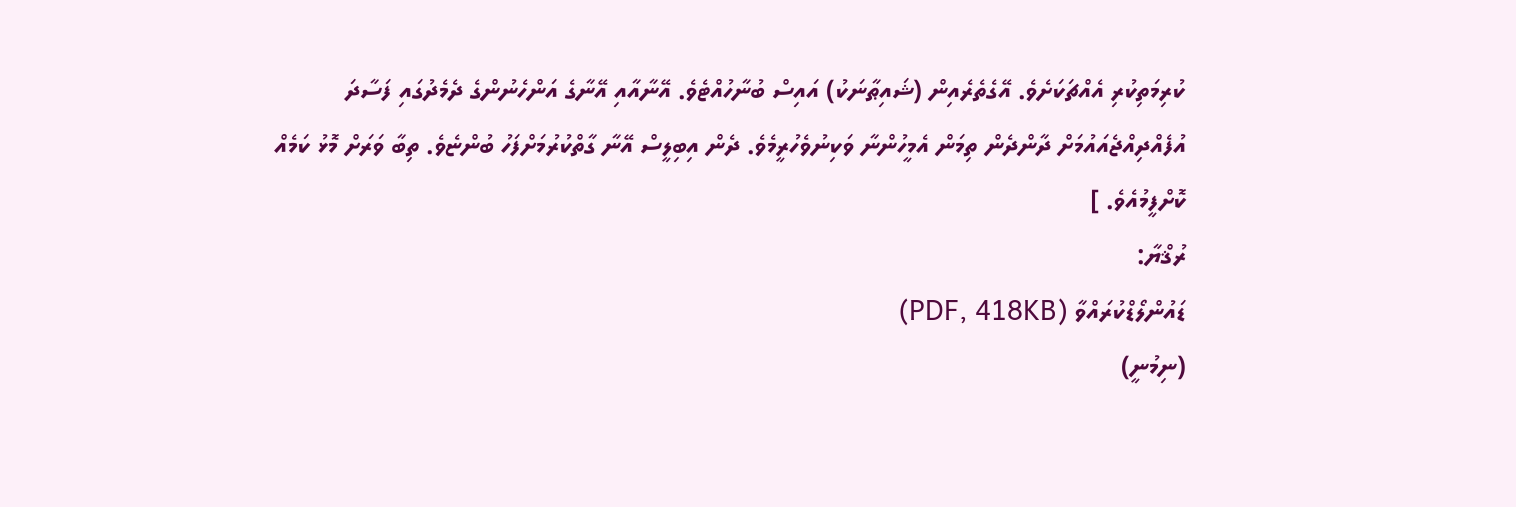ކުރިމަތިކުރި އެއްޗަކަށެވެ. އޭގެތެރެއިން (ޝައިޠާނަކު) އައިސް ބުނާހުއްޓެވެ. އޭނާއާއި އޭނާގެ އަންހެނުންގެ ދެމެދުގައި ފަސާދަ އުފެއްދިއްޖެއައުމަށް ދާންދެން ތިމަން އެމީހުންނާ ވަކިނުވެހުރީމެވެ. ދެން އިބިލީސް އޭނާ ގާތްކުރުމަށްފަހު ބުންޏެވެ. ތިބާ ވަރަށް މޮޅު ކަމެއް ކޮށްފީމުއެވެ. ]
ރުޤްޔާ:
ޑައުންލޯޑްކުރައްވާ (PDF, 418KB)
(ނިމުނީ)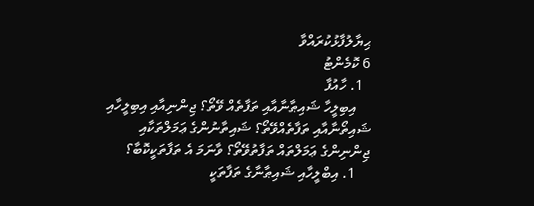ޙިޔާލުފާޅުކުރައްވާ
6 ކޮމެންޓު
  1. ހާއުފާ
    އިބިލީހާ ޝައިޠާނާއާއި ތަފާތެއް ވޭތޯ؟ ޖިންނިއާއި އިބިލީހާއި ޝައިތޯނާއާއި ތަފާތެއްވޭތޯ؟ ޝައިތާނުންގެ ޢަމަލްތަކާއި ޖިންނިންގެ ޢަމަލްތައް ތަފާތުވޭތޯ؟ ވާނަމަ އެ ތަފާތަކީކޮބާ؟
    1. އިބްލީހާއި ޝައިޠާނާގެ ތަފާތަކީ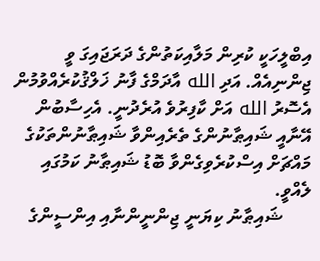އިބްލީހަކީ ކުރިން މަލާއިކަތުންގެ ދަރަޖައިގަ ވީ ޖިންނިއެއް. އަދި الله އާދަމްގެ ފާނު ޚަލްޤުކުރެއްވުމުން އެސޮރު الله އަށް ކާފިރުވެ އުރެދުނީ. އެހިސާބުން އޭނާއީ ޝައިޠާނުންގެ ތެރެއިންވާ ޝައިޠާނުންތަކުގެ މައްޗަށް އިސްކުރެވިގެންވާ ބޮޑު ޝައިޠާނު ކަމުގައި ލެއްވީ.
      ޝައިޠާނު ކިޔަނީ ޖިންނީންނާއި އިންސީންގެ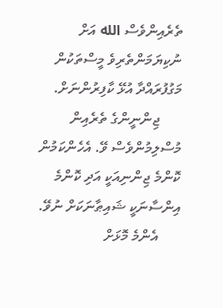ތެރެއިންވެސް الله އަށް ނުކިޔަމަންތެރިވެ މީސްތަކުން މަގުފުރައްދާ އުޅޭ ކާފިރުންނަށް.
      ޖިންނީންގެ ތެރެއިން މުސްލިމުންވެސް ވޭ. އެހެންކަމުން ކޮންމެ ޖިންނިއަކީ އަދި ކޮންމެ އިންސާނަކީ ޝައިޠާނަކަށް ނުވޭ.
      އެންމެ މޮޅަށް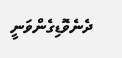ދެނެވޮޑިގެންވަނީ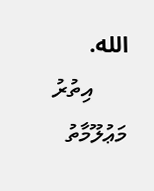الله.
      އިތުރު މަޢުލޫމާތު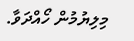މިލިޔުމުން ހޯއްދަވާ.